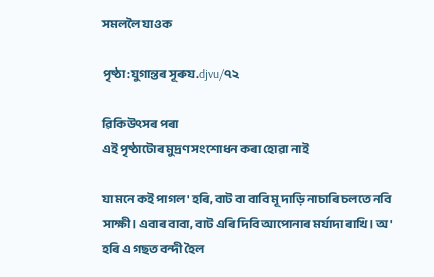সমললৈ যাওক

পৃষ্ঠা:যুগান্তৰ সূৰুয.djvu/৭২

ৱিকিউৎসৰ পৰা
এই পৃষ্ঠাটোৰ মুদ্ৰণ সংশোধন কৰা হোৱা নাই

যা মনে কই পাগল ' হৰি, বাট বা বাবি মূ দাড়ি নাচাৰি চলতে নবি সাক্ষী। এবাৰ বাবা, বাট এৰি দিবি আপোনাৰ মৰ্যাদা ৰাখি। অ' হৰি এ গছত বন্দী হৈল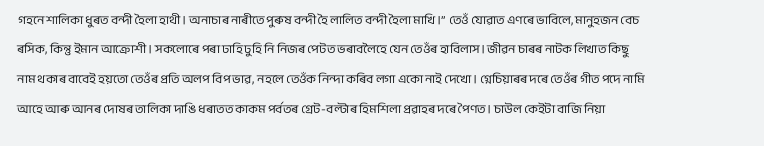গহনে শালিকা ধুৰত বন্দী হৈলা হাথী। অনাচাৰ নাৰীতে পুৰুষ বন্দী হৈ লালিত বন্দী হৈলা মাখি।” তেওঁ যোৱাত এণৰে ভাবিলে, মানুহজন বেচ ৰসিক, কিন্তু ইমান আক্ৰোশী। সকলোৰে পৰা ঢাহি ঢুহি নি নিজৰ পেটত ভৰাবলৈহে যেন তেওঁৰ হাবিলাস। জীৱন চাৰৰ নাটক লিখাত কিছু নাম থকাৰ বাবেই হয়তো তেওঁৰ প্ৰতি অলপ বিপ ভাৱ, নহলে তেওঁক নিন্দা কৰিব লগা একো নাই দেখো। গ্নেচিয়াৰৰ দৰে তেওঁৰ গীত পদে নামি আহে আৰু আনৰ দোষৰ তালিকা দাঙি ধৰাতত কাকম পৰ্বতৰ গ্ৰেট-বল্টাৰ হিমশিলা প্ৰৱাহৰ দৰে পৈণত। চাউল কেইটা বাজি নিয়া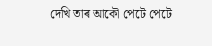দেখি তাৰ আকৌ পেটে পেটে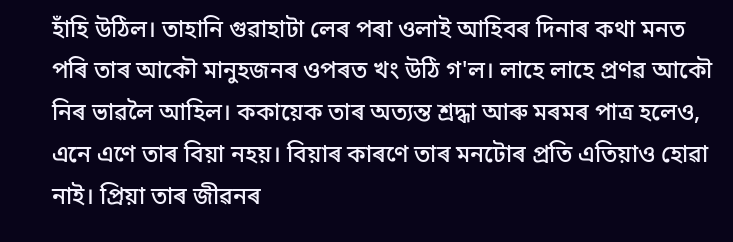হাঁহি উঠিল। তাহানি গুৱাহাটা লেৰ পৰা ওলাই আহিবৰ দিনাৰ কথা মনত পৰি তাৰ আকৌ মানুহজনৰ ওপৰত খং উঠি গ'ল। লাহে লাহে প্ৰণৱ আকৌ নিৰ ভাৱলৈ আহিল। ককায়েক তাৰ অত্যন্ত শ্ৰদ্ধা আৰু মৰমৰ পাত্ৰ হলেও, এনে এণে তাৰ বিয়া নহয়। বিয়াৰ কাৰণে তাৰ মনটোৰ প্ৰতি এতিয়াও হোৱা নাই। প্ৰিয়া তাৰ জীৱনৰ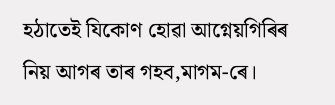হঠাতেই যিকোণ হোৱা আগ্নেয়গিৰিৰ নিয় আগৰ তাৰ গহব,মাগম-ৰে।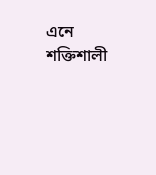এনে শক্তিশালী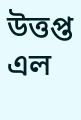উত্তপ্ত এল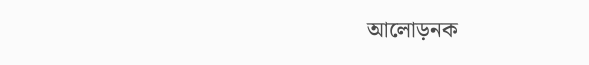আলোড়নক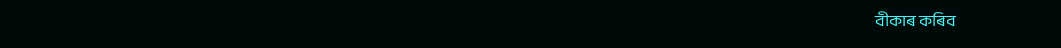বীকাৰ কৰিব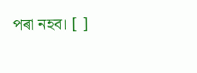পৰা নহব। [ ]